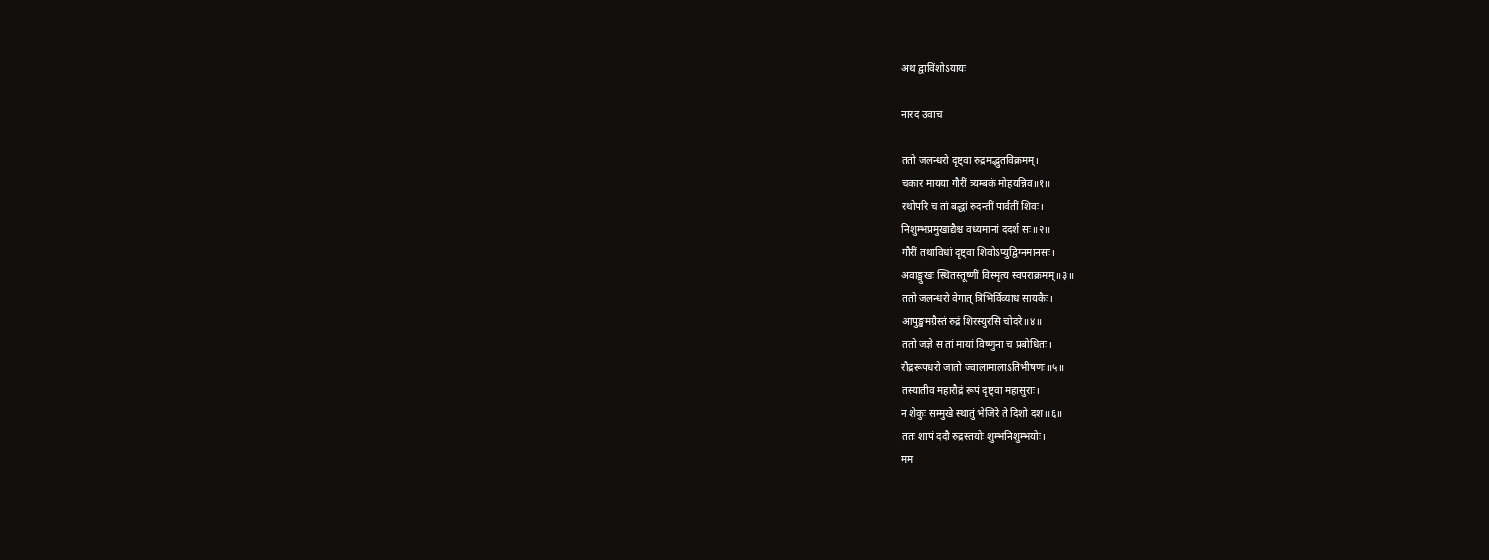अथ द्वाविंशोऽयायः

नारद उवाच

ततो जलन्धरो दृष्ट्वा रुद्रमद्भुतविक्रमम्।
चकार मायया गौरीं त्र्यम्बकं मोहयन्निव॥१॥
रथोपरि च तां बद्धां रुदन्तीं पार्वतीं शिवः।
निशुम्भप्रमुखाद्यैश्च वध्यमानां ददर्श सः॥२॥
गौरीं तथाविधां दृष्ट्वा शिवोऽप्युद्विग्नमानसः।
अवाङ्मुखः स्थितस्तूष्णीं विस्मृत्य स्वपराक्रमम्॥३॥
ततो जलन्धरो वेगात् त्रिभिर्विव्याध सायकैः।
आपुङ्खमग्रैस्तं रुद्रं शिरस्युरसि चोदरे॥४॥
ततो जज्ञे स तां मायां विष्णुना च प्रबोधितः।
रौद्ररूपधरो जातो ज्वालामालाऽतिभीषणः॥५॥
तस्यातीव महारौद्रं रूपं दृष्ट्वा महासुराः।
न शेकुः सम्मुखे स्थातुं भेजिरे ते दिशो दश॥६॥
ततः शापं ददौ रुद्रस्तयोः शुम्भनिशुम्भयोः।
मम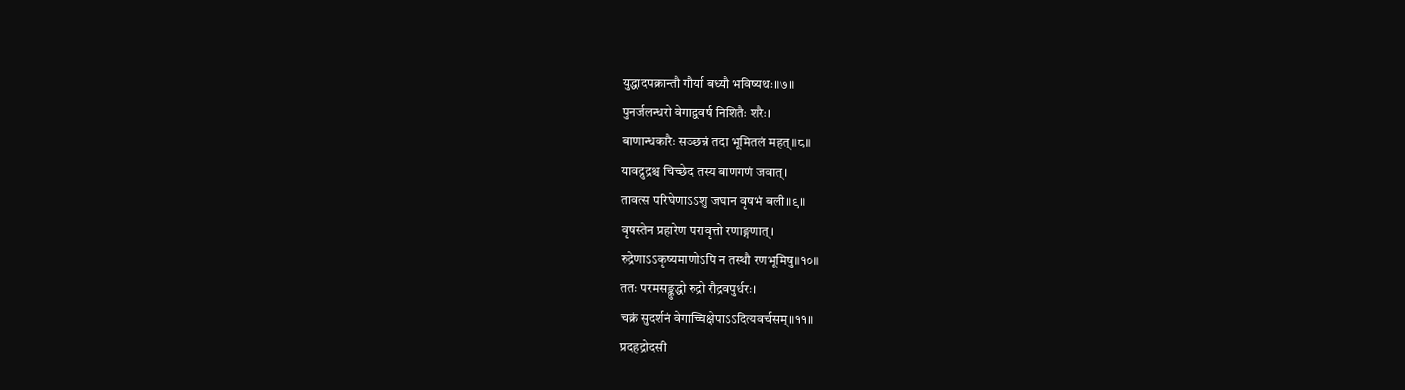युद्धादपक्रान्तौ गौर्या बध्यौ भविष्यथः॥७॥
पुनर्जलन्धरो वेगाद्ववर्ष निशितैः शरैः।
बाणान्धकारैः सञ्छन्नं तदा भूमितलं महत्॥८॥
यावद्रुद्रश्च चिच्छेद तस्य बाणगणं जवात्।
तावत्स परिघेणाऽऽशु जघान वृषभं बली॥९॥
वृषस्तेन प्रहारेण परावृत्तो रणाङ्गणात्।
रुद्रेणाऽऽकृष्यमाणोऽपि न तस्थौ रणभूमिषु॥१०॥
ततः परमसङ्क्रुद्धो रुद्रो रौद्रवपुर्धरः।
चक्रं सुदर्शनं वेगाच्चिक्षेपाऽऽदित्यवर्चसम्॥११॥
प्रदहद्रोदसी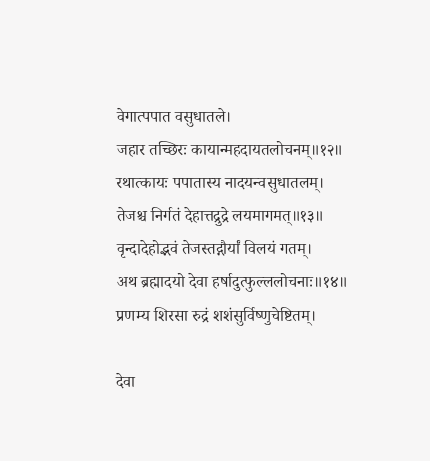वेगात्पपात वसुधातले।
जहार तच्छिरः कायान्महदायतलोचनम्॥१२॥
रथात्कायः पपातास्य नादयन्वसुधातलम्।
तेजश्च निर्गतं देहात्तद्रुद्रे लयमागमत्॥१३॥
वृन्दादेहोद्भवं तेजस्तद्गौर्यां विलयं गतम्।
अथ ब्रह्मादयो देवा हर्षादुत्फुल्ललोचनाः॥१४॥
प्रणम्य शिरसा रुद्रं शशंसुर्विष्णुचेष्टितम्।

देवा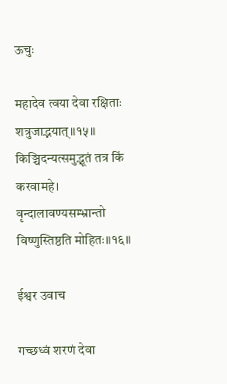ऊचुः

महादेव त्वया देवा रक्षिताः शत्रुजाद्भयात्॥१५॥
किञ्चिदन्यत्समुद्भूतं तत्र किं करवामहे।
वृन्दालावण्यसम्भ्रान्तो विष्णुस्तिष्ठति मोहितः॥१६॥

ईश्वर उवाच

गच्छध्वं शरणं देवा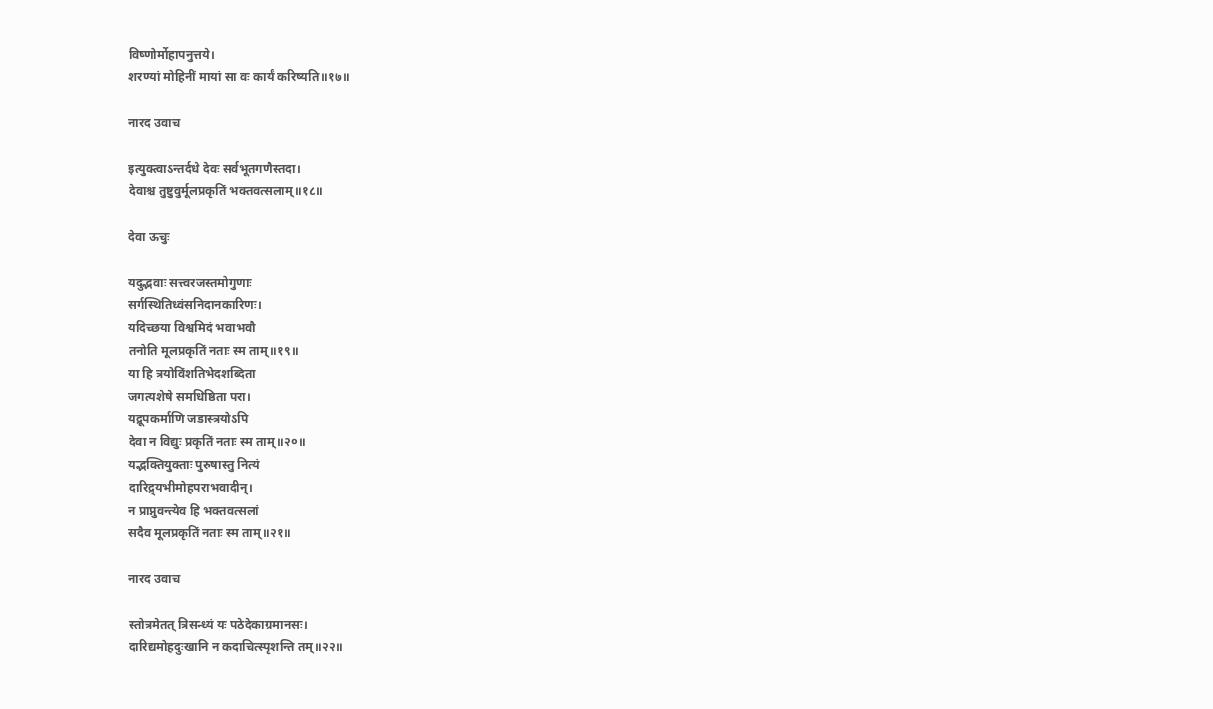विष्णोर्मोहापनुत्तये।
शरण्यां मोहिनीं मायां सा वः कार्यं करिष्यति॥१७॥

नारद उवाच

इत्युक्त्वाऽन्तर्दधे देवः सर्वभूतगणैस्तदा।
देवाश्च तुष्टुवुर्मूलप्रकृतिं भक्तवत्सलाम्॥१८॥

देवा ऊचुः

यदुद्भवाः सत्त्वरजस्तमोगुणाः
सर्गस्थितिध्वंसनिदानकारिणः।
यदिच्छया विश्वमिदं भवाभवौ
तनोति मूलप्रकृतिं नताः स्म ताम्॥१९॥
या हि त्रयोविंशतिभेदशब्दिता
जगत्यशेषे समधिष्ठिता परा।
यद्रूपकर्माणि जडास्त्रयोऽपि
देवा न विद्युः प्रकृतिं नताः स्म ताम्॥२०॥
यद्भक्तियुक्ताः पुरुषास्तु नित्यं
दारिद्र्यभीमोहपराभवादीन्।
न प्राप्नुवन्त्येव हि भक्तवत्सलां
सदैव मूलप्रकृतिं नताः स्म ताम्॥२१॥

नारद उवाच

स्तोत्रमेतत् त्रिसन्ध्यं यः पठेदेकाग्रमानसः।
दारिद्यमोहदुःखानि न कदाचित्स्पृशन्ति तम्॥२२॥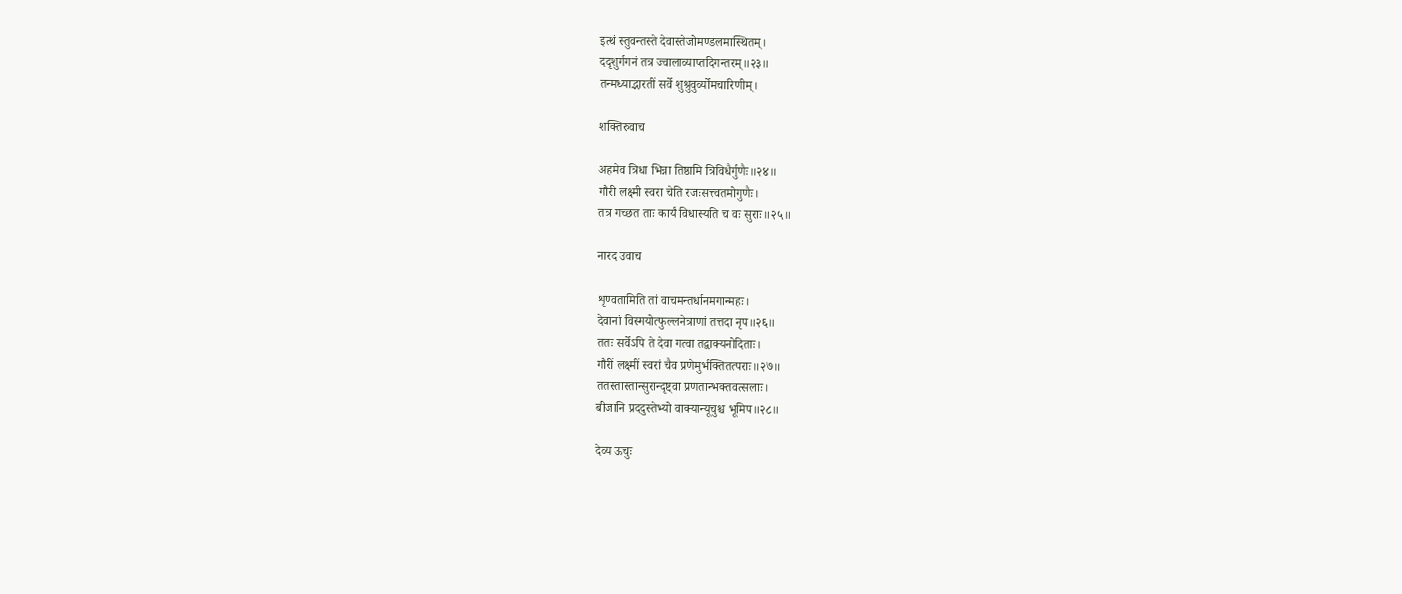इत्थं स्तुवन्तस्ते देवास्तेजोमण्डलमास्थितम्।
ददृशुर्गगनं तत्र ज्वालाव्याप्तदिगन्तरम्॥२३॥
तन्मध्याद्भारतीं सर्वे शुश्रुवुर्व्योमचारिणीम्।

शक्तिरुवाच

अहमेव त्रिधा भिन्ना तिष्ठामि त्रिविधैर्गुणैः॥२४॥
गौरी लक्ष्मी स्वरा चेति रजःसत्त्वतमोगुणैः।
तत्र गच्छत ताः कार्यं विधास्यति च वः सुराः॥२५॥

नारद उवाच

शृण्वतामिति तां वाचमन्तर्धानमगान्महः।
देवानां विस्मयोत्फुल्लनेत्राणां तत्तदा नृप॥२६॥
ततः सर्वेऽपि ते देवा गत्वा तद्वाक्यनोदिताः।
गौरीं लक्ष्मीं स्वरां चैव प्रणेमुर्भक्तितत्पराः॥२७॥
ततस्तास्तान्सुरान्दृष्ट्वा प्रणतान्भक्तवत्सलाः।
बीजानि प्रददुस्तेभ्यो वाक्यान्यूचुश्च भूमिप॥२८॥

देव्य ऊचुः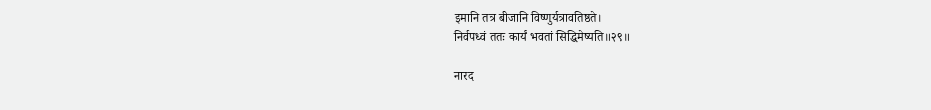इमानि तत्र बीजानि विष्णुर्यत्रावतिष्ठते।
निर्वपध्वं ततः कार्यं भवतां सिद्धिमेष्यति॥२९॥

नारद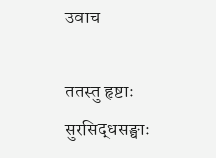उवाच

ततस्तु हृष्टाः सुरसिद्धसङ्घाः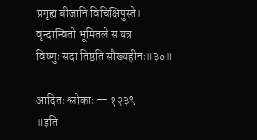प्रगृह्य बीजानि विचिक्षिपुस्ते।
वृन्दान्वितो भूमितले स यत्र
विष्णुः सदा तिष्ठति सौख्यहीनः॥३०॥

आदितः श्लोकाः — १२३९
॥इति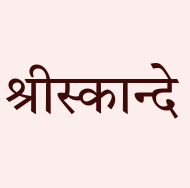श्रीस्कान्दे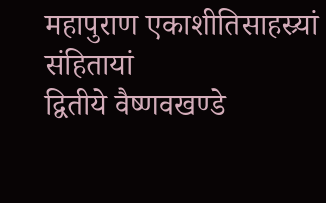महापुराण एकाशीतिसाहस्र्यां संहितायां
द्वितीये वैष्णवखण्डे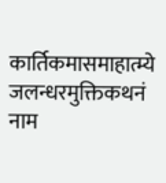कार्तिकमासमाहात्म्ये
जलन्धरमुक्तिकथनं
नाम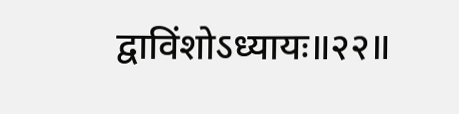द्वाविंशोऽध्यायः॥२२॥